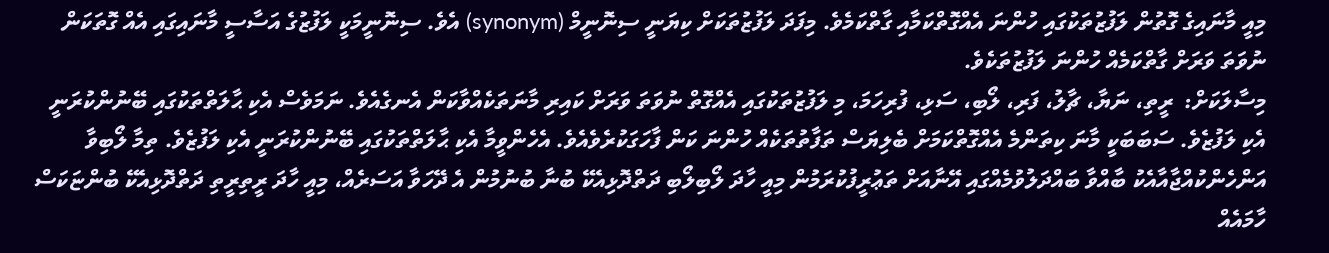މިއީ މާނައިގެ ގޮތުން ލަފުޒުތަކުގައި ހުންނަ އެއްގޮތްކަމާއި ގާތްކަމެވެ. މިފަދަ ލަފުޒުތަކަށް ކިޔަނީ ސިނޮނީމް (synonym) އެވެ. ސިނޮނީމަކީ ލަފުޒުގެ އަސާސީ މާނައިގައި އެއް ގޮތަކަން ނުވަތަ ވަރަށް ގާތްކަމެއް ހުންނަ ލަފުޒުތަކެވެ.
މިސާލަކަށް:  ރީތި، ނަޔާ، ޗާލު، ފަރި، ލޯބި، ސަޅި، ފުރިހަމަ، މި ލަފުޒުތަކުގައި އެއްގޮތް ނުވަތަ ވަރަށް ކައިރި މާނަތަކެއްވާކަން އެނގެއެވެ. ނަމަވެސް އެކި ޙާލަތްތަކުގައި ބޭނުންކުރަނީ އެކި ލަފުޒެވެ. ސަބަބަކީ މާނަ ކިތަންމެ އެއްގޮތްކަމަށް ބެލިޔަސް ތަފާތުތަކެއް ހުންނަ ކަން ފާހަގަކުރެވެއެވެ. އެހެންވީމާ އެކި ޙާލަތްތަކުގައި ބޭނުންކުރަނީ އެކި ލަފުޒެވެ. ތިމާ ލޯބިވާ އަންހެންކުއްޖާއާއެކު ބާއްވާ ބައްދަލުވުމެއްގައި އޭނާއަށް ތަޢުރީފުކުރަމުން މިއީ ހާދަ ލޯބިލޯބި ދަތްދޮޅިއެކޭ ބުނާ ބުނުމުން އެ ދޭހަވާ އަސަރެއް، މިއީ ހާދަ ރީތިރީތި ދަތްދޮޅިއެކޭ ބުންޏަކަސް ހާމައެއް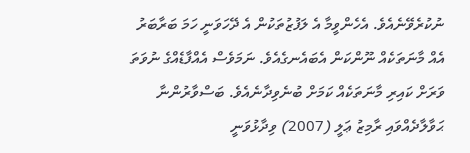ނުކުރެވޭނެއެވެ. އެހެންވީމާ އެ ލަފުޒުތަކުން އެ ދޭހަވަނީ ހަމަ ބަރާބަރު އެއް މާނަތަކެއް ނޫންކަން އެބައެނގެއެވެ. ނަމަވެސް އެއްފާޑެއްގެ ނުވަތަ ވަރަށް ކައިރި މާނަތަކެއް ކަމަށް ބުނެވިދާނެއެވެ. ބަސްވާރުންނާ ޙަވާލާދެއްވައި ރާމިޒު ޢަލީ (2007) ވިދާޅުވަނީ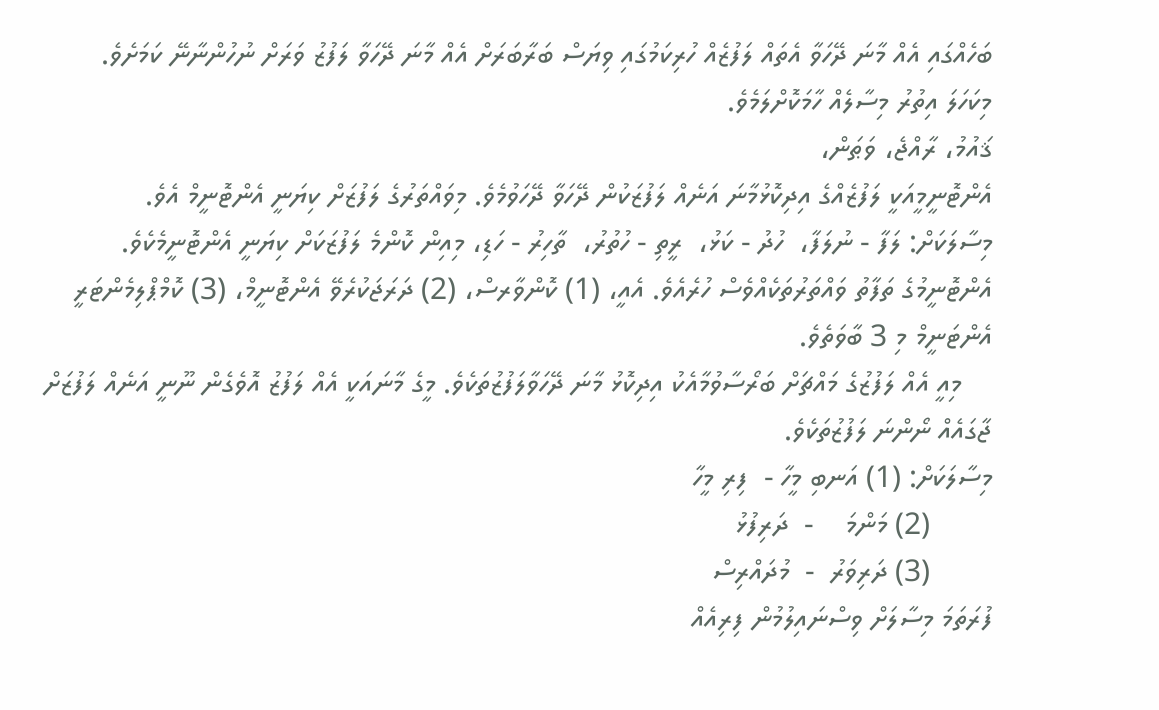ބަހެއްގައި އެއް މާނަ ދޭހަވާ އެތައް ލަފުޒެއް ހުރިކަމުގައި ވިޔަސް ބަރާބަރަށް އެއް މާނަ ދޭހަވާ ލަފުޒު ވަރަށް ނުހުންނާނޭ ކަމަށެވެ.
މިކަހަލަ އިތުރު މިސާލެއް ހާމަކޮށްލަމެވެ.
ޤައުމު، ރާއްޖެ، ވަޠަން،
އެންޓޮނީމީއަކީ ލަފުޒެއްގެ އިދިކޮޅުމާނަ އަނެއް ލަފުޒަކުން ދޭހަވާ ދޭހަވުމެވެ. މިވައްތަރުގެ ލަފުޒަށް ކިޔަނީ އެންޓޮނީމް އެވެ.
މިސާލަކަށް: ލަފާ - ނުލަފާ،  ހުދު - ކަޅު،  ރީތި - ހުތުރު،  ތާހިރު - ހަޑި، މިއިން ކޮންމެ ލަފުޒަކަށް ކިޔަނީ އެންޓޮނީމެކެވެ.
އެންޓޮނީމުގެ ތަފާތު ވައްތަރުތަކެއްވެސް ހުރެއެވެ. އެއީ، (1) ކޮންވާރސް، (2) ދަރަޖަކުރެވޭ އެންޓޮނީމް، (3) ކޮމްޕްލިމެންޓަރީ އެންޓަނީމް މި 3 ބާވަތެވެ.
    މިއީ އެއް ލަފުޒުގެ މައްޗަށް ބަރޯސާވުމާއެކު އިދިކޮޅު މާނަ ދޭހަވާލަފުޒުތަކެވެ. މީގެ މާނައަކީ އެއް ލަފުޒު އޮވެގެން ނޫނީ އަނެއް ލަފުޒަށް ޖާގައެއް ނޯންނަ ލަފުޒުތަކެވެ.
މިސާލަކަށް: (1) އަނބި މީހާ -  ފިރި މީހާ
        (2) މަންމަ    -  ދަރިފުޅު
        (3) ދަރިވަރު  -  މުދައްރިސް
ފުރަތަމަ މިސާލަށް ވިސްނައިލުމުން ފިރިއެއް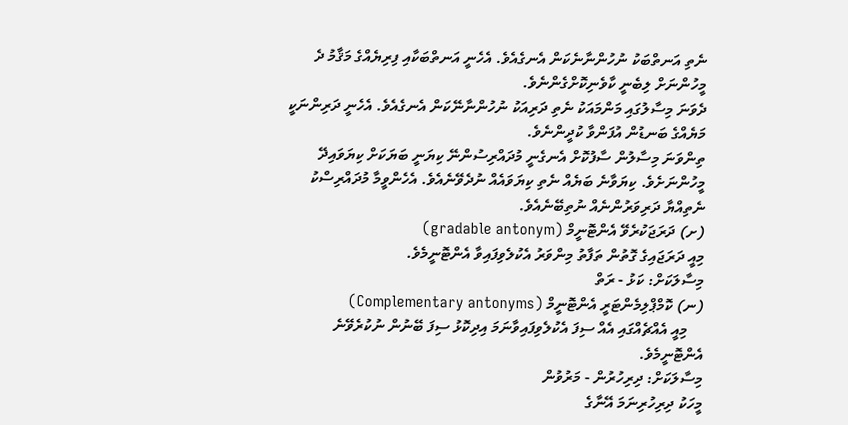ނެތި އަނތްބަކު ނުހުންނާނެކަން އެނގެއެވެ. އެހެނީ އަނތްބަކާއި ފިރިޔެއްގެ މަޤާމު ދެ މީހުންނަށް ލިބެނީ ކާވެނިކޮށްގެންނެވެ.
ދެވަނަ މިސާލުގައި މަންމައަކު ނެތި ދަރިއަކު ނުހުންނާނޭކަން އެނގެއެވެ. އެހެނީ ދަރިންނަކީ މަޔެއްގެ ބަނޑުން އުފަންވާ ކުދީންނެވެ.
ތިންވަނަ މިސާލުން ސާފުކޮށް އެނގެނީ މުދައްރިސުންނޭ ކިޔަނީ ބަޔަކަށް ކިޔަވައިދޭ މީހުންނަށެވެ. ކިޔަވާނެ ބަޔެއް ނެތި ކިޔަވައެއް ނުދެވޭނެއެވެ. އެހެންވީމާ މުދައްރިސްކު ނެތިއްޔާ ދަރިވަރުންނެއް ނުތިބޭނެއެވެ.
(ށ) ދަރަޖަކުރެވޭ އެންޓޮނީމް (gradable antonym)
މިއީ ދަރަޖައިގެ ގޮތުން ތަފާތު މިންވަރު އެކުލެވިފައިވާ އެންޓޮނީމެވެ.
މިސާލަކަށް: ކަޅު - ރަތް
(ނ) ކޮމްޕްލިމެންޓަރީ އެންޓޮނީމް (Complementary antonyms)
    މިއީ އެއްޗެއްގައި އެއް ސިފަ އެކުލެވިފައިވާނަމަ އިދިކޮޅު ސިފަ ބޭނުން ނުކުރެވޭނެ އެންޓޮނީމެވެ.
މިސާލަކަށް: ދިރިހުރުން - މަރުވުން
މީހަކު ދިރިހުރިނަމަ އޭނާގެ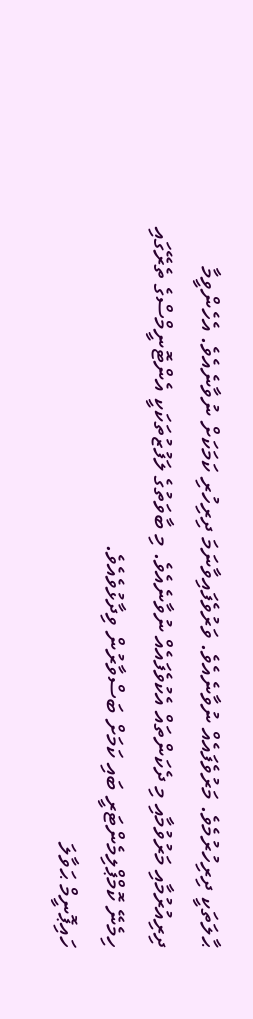ޙާލަތަކީ ދިރިހުރުމެވެ. މަރުވެފައެއް ނުވާނެއެވެ. ވަރުވެފައިވާނަމަ ދިރިހުރި ކަމަކަށް ނުވާނެއެވެ. އެހެންވީމާ ދިރިއުރުމާއި މަރުވުމާއި މި ދެކަންތައް އެކުވެފައެއް ނުވާނެއެވެ. މި ބާވަތުގެ ލަފުޒުތަކަކީ އެންޓޮނީމްސްގެ ތެރޭގައި ހިމެނޭ ކޮމްޕްލިމެންޓަރީ ބައި ކަމަށް ބަސްވާރުން ވިދާޅުވެއެވެ.
ހައިޕޮނީމް ޙަވާލަ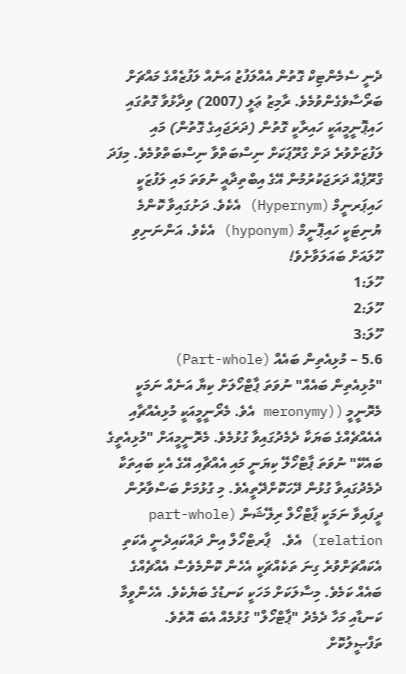ދެނީ ސެމެންޓިކް ގޮތުން އެއްލަފުޒު އަނެއް ލަފުޒެއްގެ މައްޗަށް ބަރޯސާވެގެންވުމެވެ. ރާމިޒު ޢަލީ (2007) ވިދާޅުވާ ގޮތުގައި ހައިޕޮނީމީއަކީ ހައިރާކީ ގޮތުން (ދަރަޖައިގެ ގޮތުން) މައި ލަފުޒަށްވުރެ ދަށް ގްރޫޕަކަށް ނިސްބަތްވާ ނިސްބަތްވުމެވެ. މިފަދަ ގްރޫޕެއް ދަރަޖަކުރުމުން އޭގެ އިބްތިދާއީ ނުވަތަ މައި ލަފުޒަކީ ހައިޕަރނީމް (Hypernym) އެކެވެ. ދަށުގައިވާ ކޮންމެ ޔުނިޓަކީ ހައިޕޮނީމް (hyponym) އެކެވެ. އަންނަނިވި ހޫލައަށް ބައަލަވާށެވެ!
ހޫލަ:1
ހޫލަ:2
ހޫލަ:3
5.6 – މުޅިއެތިން ބައެއް (Part-whole)
"މުޅިއެތިން ބައެއް" ނުވަތަ ޕާޓްހޯލަށް ކިޔާ އަނެއް ނަމަކީ މެރޮނީމީ ((meronymy އެވެ. މެރޯނީމީއަކީ މުޅިއެއްޗާއި އެއެއްޗެއްގެ ބަޔަކާ ދެމެދުގައިވާ ގުޅުމެވެ. މެރޮނީމީއަށް "މުޅިއެތީގެ ބައެކޭ" ނުވަތަ ޕާޓްހޯލޭ ކިޔަނީ މައި އެއްޗާއި އޭގެ އެކި ބައިތަކާ ދެމެދުގައިވާ ގުޅުން ދޭހަކޮށްދޭތީއެވެ. މި ގުޅުމަށް ބަސްވާރުން ދީފައިވާ ނަމަކީ ޕާޓްހޯލް ރިލޭޝަން (part-whole relation) އެވެ.   ޕާރޓްހޯލް އިން ދައްކައިދެނީ އެކަތި އެކައްޗަށްވުރެ ގިނަ ތަކެއްޗަކީ އެހެން ކޮންމެވެސް އެއްޗެއްގެ ބައެއް ކަމެވެ. މިސާލަކަށް މަހަކީ ކަނޑުގެ ބަޔެކެވެ. އެހެންވީމާ ކަނޑާއި މަހާ ދެމެދު "ޕާޓްހޯލް" ގުޅުމެއް އެބަ އޮތެވެ.
ތަފްޞީލުކޮށް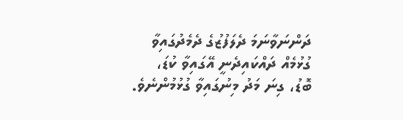ދަންނަވާނަމަ ދެލަފުޒުގެ ދެމެދުގައިވާ ގުޅުމެއް ދައްކައިދެނީ އޭގައިވާ ކުޑަ، ބޮޑު، ގިނަ މަދު މިނުގައިވާ ގުޅުމުންނެވެ.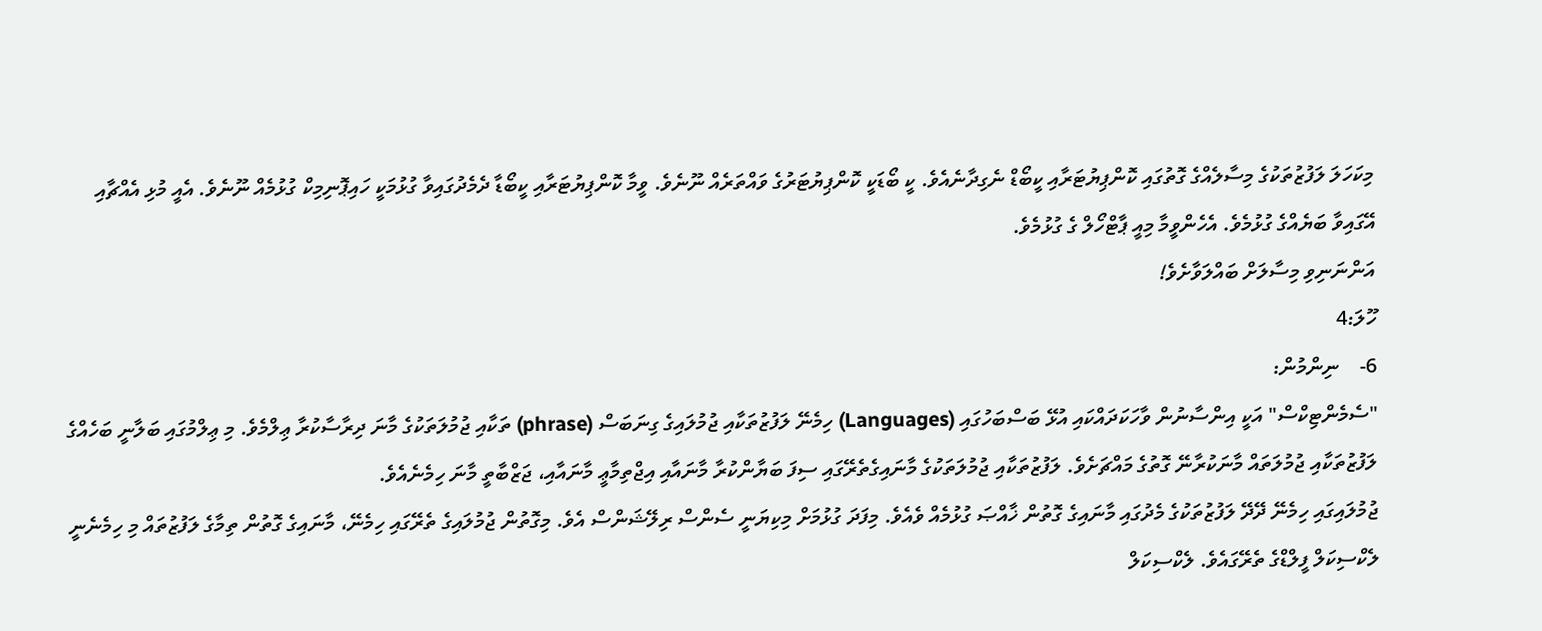މިކަހަލަ ލަފުޒުތަކުގެ މިސާލެއްގެ ގޮތުގައި ކޮންޕިޔުޓަރާއި ކީބޯޑް ނެގިދާނެއެވެ. ކީ ބޯޑަކީ ކޮންޕިޔުޓަރުގެ ވައްތަރެއް ނޫނެވެ. ވީމާ ކޮންޕިޔުޓަރާއި ކީބޯޑާ ދެމެދުގައިވާ ގުޅުމަކީ ހައިޕޮނިމިކް ގުޅުމެއް ނޫނެވެ. އެއީ މުޅި އެއްޗާއި އޭގައިވާ ބަޔެއްގެ ގުޅުމެވެ. އެހެންވީމާ މިއީ ޕާޓްހޯލް ގެ ގުޅުމެވެ.
އަންނަނިވި މިސާލަށް ބައްލަވާށެވެ!
ހޫލަ:4
6-    ނިންމުން:
"ސެމެންޓިކްސް" އަކީ އިންސާނުން ވާހަކަދައްކައި އުޅޭ ބަސްބަހުގައި (Languages) ހިމެނޭ ލަފުޒުތަކާއި ޖުމުލައިގެ ގިނަބަސް (phrase) ތަކާއި ޖުމުލަތަކުގެ މާނަ ދިރާސާކުރާ ޢިލްމެވެ. މި ޢިލްމުގައި ބަލާނީ ބަހެއްގެ ލަފުޒުތަކާއި ޖުމުލަތައް މާނަކުރާނޭ ގޮތުގެ މައްޗަށެވެ. ލަފުޒުތަކާއި ޖުމުލަތަކުގެ މާނައިގެތެރޭގައި ސިފަ ބަޔާންކުރާ މާނައާއި އިޖްތިމާޢީ މާނައާއި، ޖަޒްބާތީ މާނަ ހިމެނެއެވެ.
ޖުމުލައިގައި ހިމެނޭ ދޭދޭ ލަފުޒުތަކުގެ މެދުގައި މާނައިގެ ގޮތުން ޚާއްޞަ ގުޅުމެއް ވެއެވެ. މިފަދަ ގުޅުމަށް މިކިޔަނީ ސެންސް ރިލޭޝަންސް އެވެ. މިގޮތުން ޖުމުލައިގެ ތެރޭގައި ހިމެނޭ، މާނައިގެ ގޮތުން ތިމާގެ ލަފުޒުތައް މި ހިމެނެނީ ލެކްސިކަލް ފީލްޑްގެ ތެރޭގައެވެ. ލެކްސިކަލް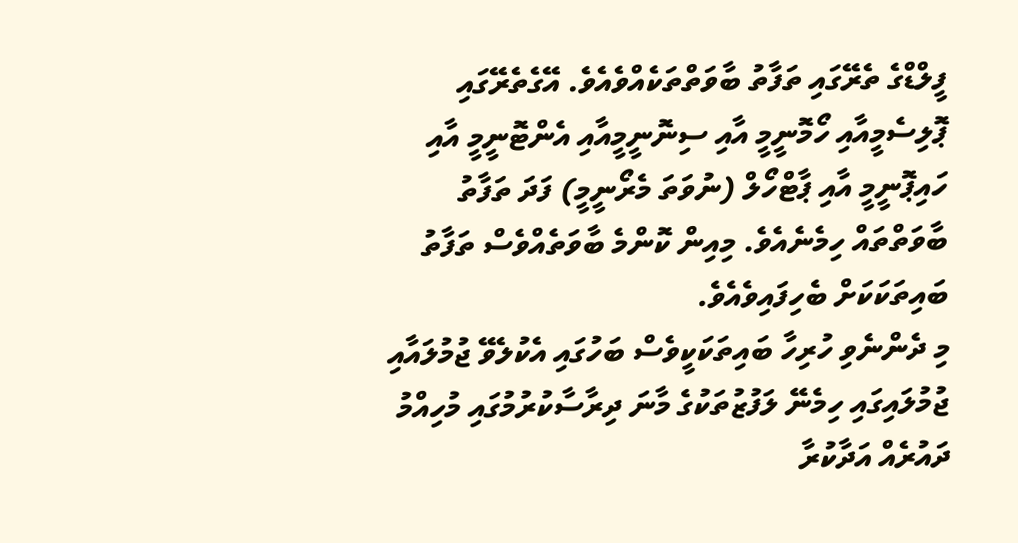ފީލްޑްގެ ތެރޭގައި ތަފާތު ބާވަތްތަކެއްވެއެވެ. އޭގެތެރޭގައި ޕޮލިސެމީއާއި ހޯމޮނީމީ އާއި ސިނޮނީމީއާއި އެންޓޮނީމީ އާއި ހައިޕޮނީމީ އާއި ޕާޓްހޯލް (ނުވަތަ މެރޯނީމީ) ފަދަ ތަފާތު ބާވަތްތައް ހިމެނެއެވެ. މިއިން ކޮންމެ ބާވަތެއްވެސް ތަފާތު ބައިތަކަކަށް ބެހިފައިވެއެވެ.
މި ދެންނެވި ހުރިހާ ބައިތަކަކީވެސް ބަހުގައި އެކުލެވޭ ޖުމުލައާއި ޖުމުލައިގައި ހިމެނޭ ލަފުޒުތަކުގެ މާނަ ދިރާސާކުރުމުގައި މުހިއްމު ދައުރެއް އަދާކުރާ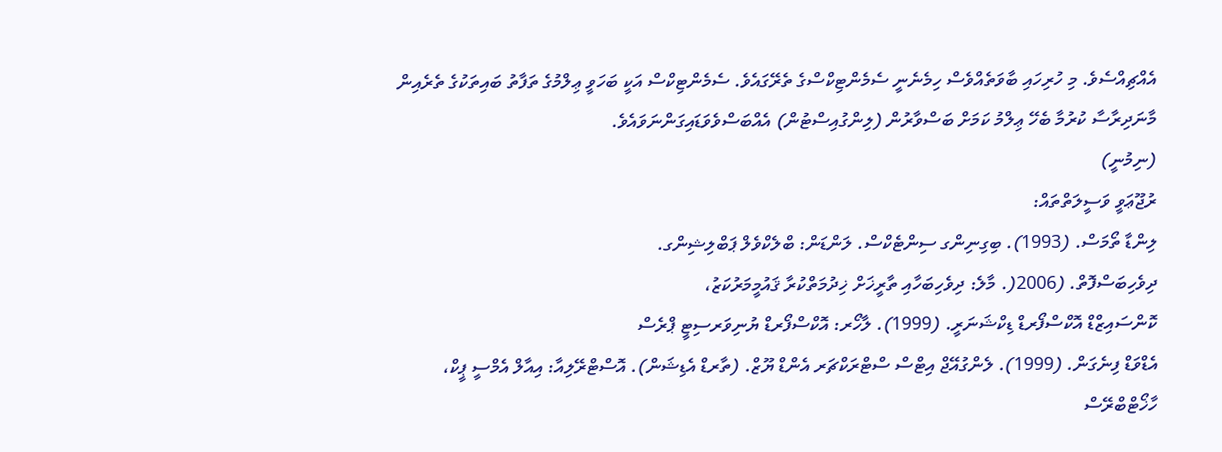އެއްޗިއްސެވެ. މި ހުރިހައި ބާވަތެއްވެސް ހިމެނެނީ ސެމެންޓިކްސްގެ ތެރޭގައެވެ. ސެމެންޓިކްސް އަކީ ބަހަވީ ޢިލްމުގެ ތަފާތު ބައިތަކުގެ ތެރެއިން މާނަދިރާސާ ކުރުމާ ބެހޭ ޢިލްމު ކަމަށް ބަސްވާރުން (ލިންގުއިސްޓުން) އެއްބަސްވެވަޑައިގަންނަވައެވެ.
(ނިމުނީ)
ރުޖޫޢަވީ ވަސީލަތްތައް:
ލިންޑާ ތޯމަސް. (1993). ބިގިނިންގ ސިންޓެކްސް. ލަންޑަން: ބްލެކްވެލް ޕަބްލިޝިންގ.
ދިވެހިބަސްފޮތް. (2006(. މާލެ: ދިވެހިބަހާއި ތާރީޚަށް ޚިދުމަތްކުރާ ޤައުމީމަރުކަޒު،
ކޮންސައިޒްޑް އޮކްސްފޯރޑް ޑިކްޝަނަރީ. (1999). ލާހޯރ: އޮކްސްފޯރޑް ޔުނިވަރސިޓީ ޕްރެސް
އެޑްވަޑް ފިނެގަން. (1999). ލެންގުއޭޖް އިޓްސް ސްޓްރަކްޗަރ އެންޑް ޔޫޒް. (ތާރޑް އެޑިޝަން). އޮސްޓްރޭލިއާ: އިއާލް އެމްސީ ޕީކް، ހާޚޯޓްބްރޭސް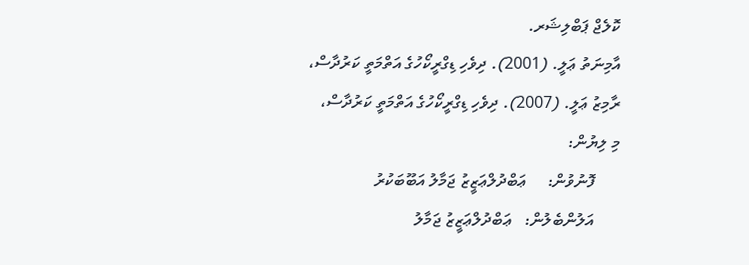ކޮލެޖް ޕަބްލިޝަރ.
އާމިނަތު ޢަލީ. (2001). ދިވެހި ޑިގްރީކޯހުގެ އަތްމަތީ ކަރުދާސް،
ރާމިޒު ޢަލީ. (2007). ދިވެހި ޑިގްރީކޯހުގެ އަތްމަތީ ކަރުދާސް،
މި ލިޔުން:
      ފޮނުވުން:     ޢަބްދުލްޢަޒީޒު ޖަމާލު އަބޫބަކުރު
      އަލުންބެލުން:   ޢަބްދުލްޢަޒީޒު ޖަމާލު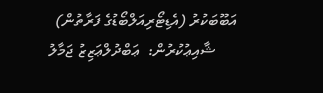އަބޫބަކުރު (އެޑިޓޯރިއަލްބޯޑުގެ ފަރާތުން)
      ޝާއިޢުކުރުން:  ޢަބްދުލްޢަޒިޒު ޖަމާލު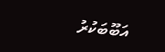އަބޫބަކުރު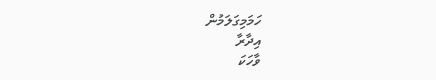ހަމަމިގަލަމުން
އިދާރާ
ވާހަކަ